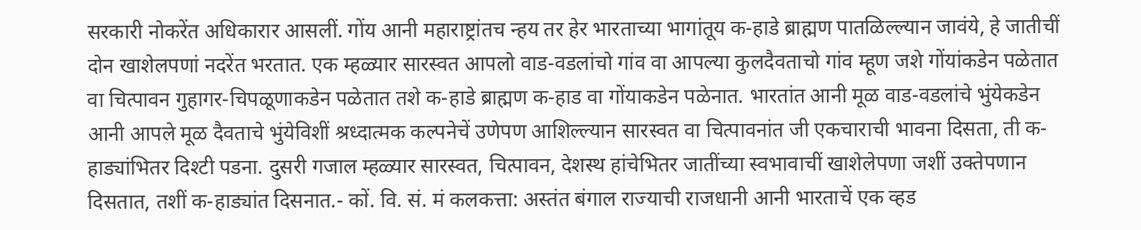सरकारी नोकरेंत अधिकारार आसलीं. गोंय आनी महाराष्ट्रांतच न्हय तर हेर भारताच्या भागांतूय क-हाडे ब्राह्मण पातळिल्ल्यान जावंये, हे जातीचीं दोन खाशेलपणां नदरेंत भरतात. एक म्हळ्यार सारस्वत आपलो वाड-वडलांचो गांव वा आपल्या कुलदैवताचो गांव म्हूण जशे गोंयांकडेन पळेतात वा चित्पावन गुहागर-चिपळूणाकडेन पळेतात तशे क-हाडे ब्राह्मण क-हाड वा गोंयाकडेन पळेनात. भारतांत आनी मूळ वाड-वडलांचे भुंयेकडेन आनी आपले मूळ दैवताचे भुंयेविशीं श्रध्दात्मक कल्पनेचें उणेपण आशिल्ल्यान सारस्वत वा चित्पावनांत जी एकचाराची भावना दिसता, ती क-हाड्यांभितर दिश्टी पडना. दुसरी गजाल म्हळ्यार सारस्वत, चित्पावन, देशस्थ हांचेभितर जातींच्या स्वभावाचीं खाशेलेपणा जशीं उक्तेपणान दिसतात, तशीं क-हाड्यांत दिसनात.- कों. वि. सं. मं कलकत्ता: अस्तंत बंगाल राज्याची राजधानी आनी भारताचें एक व्हड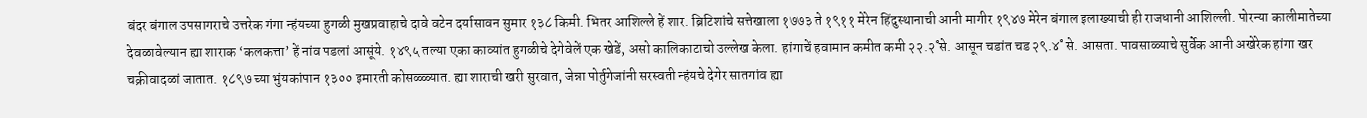बंदर बंगाल उपसागराचे उत्तरेक गंगा न्हंयच्या हुगळी मुखप्रवाहाचे दावे वटेन दर्यासावन सुमार १३८ किमी. भितर आशिल्ले हें शार. ब्रिटिशांचे सत्तेखाला १७७३ ते १९११ मेरेन हिंदुस्थानाची आनी मागीर १९४७ मेरेन बंगाल इलाख्याची ही राजधानी आशिल्ली. पोरन्या कालीमातेच्या देवळावेल्यान ह्या शाराक ‘कलकत्ता’ हें नांव पडलां आसूंये. १४९५ तल्या एका काव्यांत हुगळीचे देगेवेलें एक खेडें, असो कालिकाटाचो उल्लेख केला. हांगाचें हवामान कमीत कमी २२.२˚से. आसून चडांत चड २९.४˚ से. आसता. पावसाळ्याचे सुर्वेक आनी अखेरेक हांगा खर चक्रीवादळां जातात. १८९७ च्या भुंयकांपान १३०० इमारती कोसळ्ळ्यात. ह्या शाराची खरी सुरवात, जेन्ना पोर्तुगेजांनी सरस्वती न्हंयचे देगेर सातगांव ह्या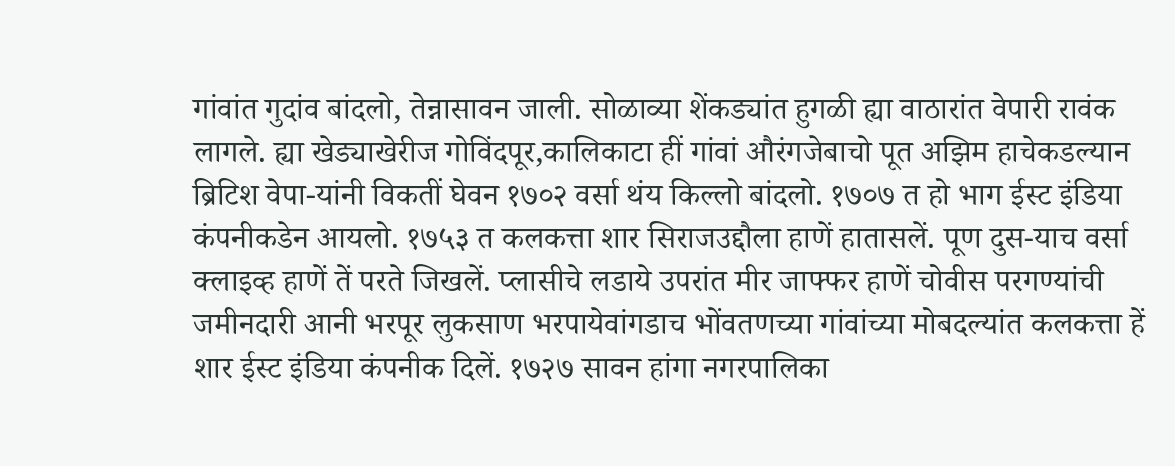गांवांत गुदांव बांदलो, तेन्नासावन जाली. सोळाव्या शेंकड्यांत हुगळी ह्या वाठारांत वेपारी रावंक लागले. ह्या खेड्याखेरीज गोविंदपूर,कालिकाटा हीं गांवां औरंगजेबाचो पूत अझिम हाचेकडल्यान ब्रिटिश वेपा-यांनी विकतीं घेवन १७०२ वर्सा थंय किल्लो बांदलो. १७०७ त हो भाग ईस्ट इंडिया कंपनीकडेन आयलो. १७५३ त कलकत्ता शार सिराजउद्दौला हाणें हातासलें. पूण दुस-याच वर्सा क्लाइव्ह हाणें तें परते जिखलें. प्लासीचे लडाये उपरांत मीर जाफ्फर हाणें चोवीस परगण्यांची जमीनदारी आनी भरपूर लुकसाण भरपायेवांगडाच भोंवतणच्या गांवांच्या मोबदल्यांत कलकत्ता हें शार ईस्ट इंडिया कंपनीक दिलें. १७२७ सावन हांगा नगरपालिका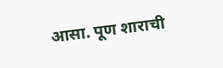आसा. पूण शाराची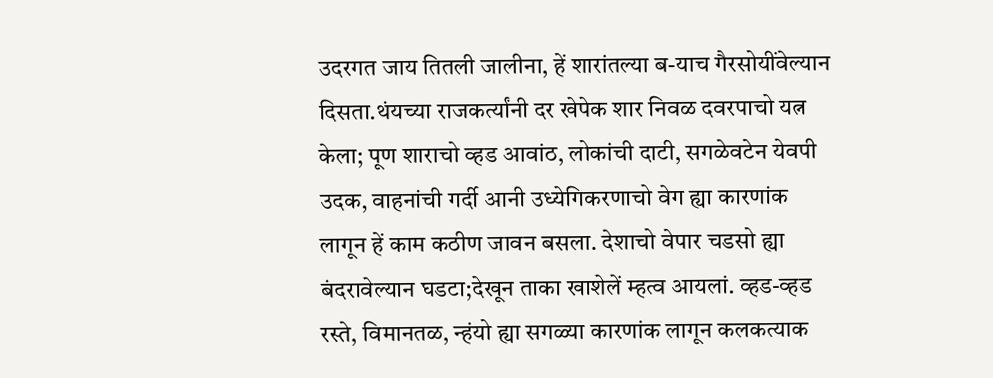उदरगत जाय तितली जालीना, हें शारांतल्या ब-याच गैरसोयींवेल्यान दिसता.थंयच्या राजकर्त्यांनी दर खेपेक शार निवळ दवरपाचो यत्न केला; पूण शाराचो व्हड आवांठ, लोकांची दाटी, सगळेवटेन येवपी उदक, वाहनांची गर्दी आनी उध्येगिकरणाचो वेग ह्या कारणांक लागून हें काम कठीण जावन बसला. देशाचो वेपार चडसो ह्या बंदरावेल्यान घडटा;देखून ताका खाशेलें म्हत्व आयलां. व्हड-व्हड रस्ते, विमानतळ, न्हंयो ह्या सगळ्या कारणांक लागून कलकत्याक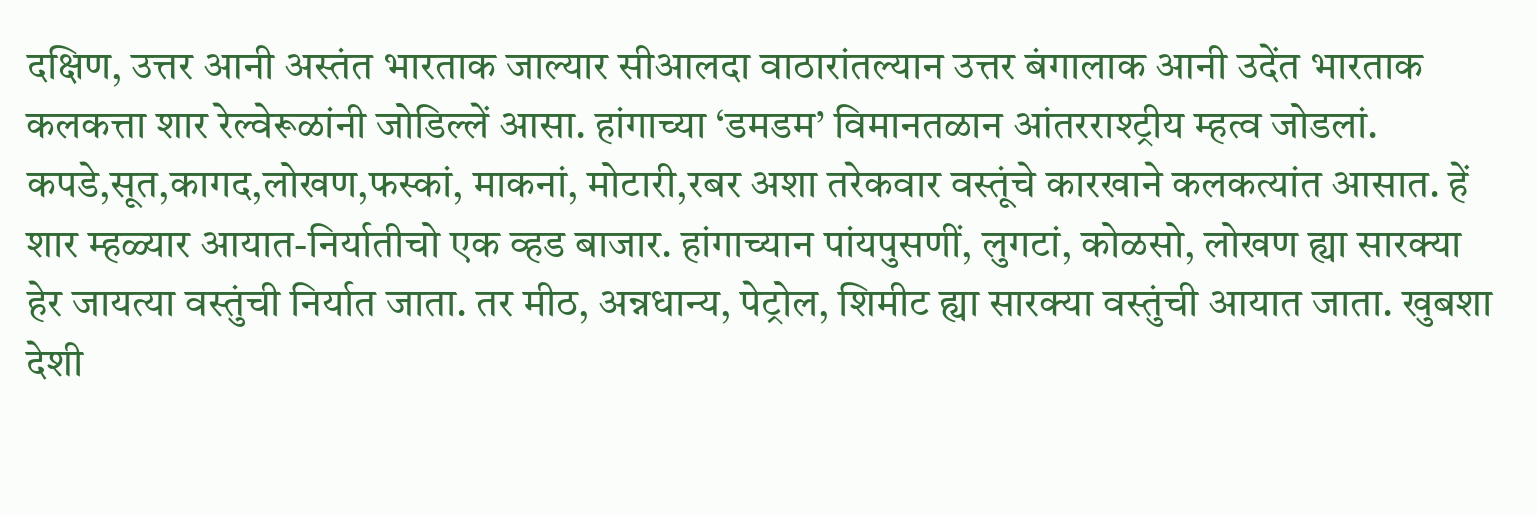दक्षिण, उत्तर आनी अस्तंत भारताक जाल्यार सीआलदा वाठारांतल्यान उत्तर बंगालाक आनी उदेंत भारताक कलकत्ता शार रेल्वेरूळांनी जोडिल्लें आसा. हांगाच्या ‘डमडम’ विमानतळान आंतरराश्ट्रीय म्हत्व जोडलां. कपडे,सूत,कागद,लोखण,फस्कां, माकनां, मोटारी,रबर अशा तरेकवार वस्तूंचे कारखाने कलकत्यांत आसात. हें शार म्हळ्यार आयात-निर्यातीचो एक व्हड बाजार. हांगाच्यान पांयपुसणीं, लुगटां, कोळसो, लोखण ह्या सारक्या हेर जायत्या वस्तुंची निर्यात जाता. तर मीठ, अन्नधान्य, पेट्रोल, शिमीट ह्या सारक्या वस्तुंची आयात जाता. खुबशा देशी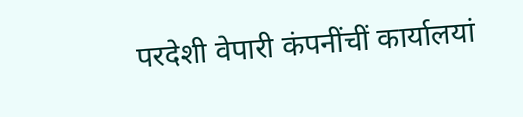परदेशी वेपारी कंपनींचीं कार्यालयां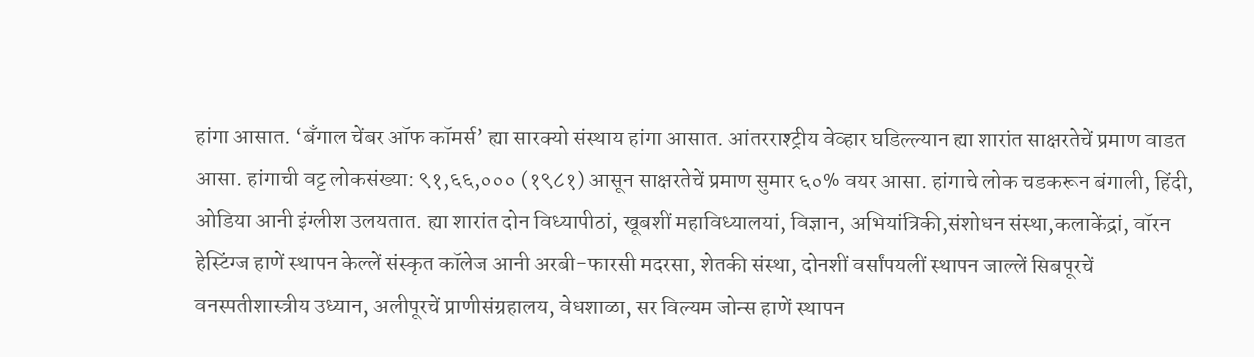हांगा आसात. ‘बॅंगाल चेंबर ऑफ कॉमर्स’ ह्या सारक्यो संस्थाय हांगा आसात. आंतरराश्ट्रीय वेव्हार घडिल्ल्यान ह्या शारांत साक्षरतेचें प्रमाण वाडत आसा. हांगाची वट्ट लोकसंख्या: ९१,६६,००० (१९८१) आसून साक्षरतेचें प्रमाण सुमार ६०% वयर आसा. हांगाचे लोक चडकरून बंगाली, हिंदी, ओडिया आनी इंग्लीश उलयतात. ह्या शारांत दोन विध्यापीठां, खूबशीं महाविध्यालयां, विज्ञान, अभियांत्रिकी,संशोधन संस्था,कलाकेंद्रां, वॉरन हेस्टिंग्ज हाणें स्थापन केल्लें संस्कृत कॉलेज आनी अरबी-फारसी मदरसा, शेतकी संस्था, दोनशीं वर्सांपयलीं स्थापन जाल्लें सिबपूरचें वनस्पतीशास्त्रीय उध्यान, अलीपूरचें प्राणीसंग्रहालय, वेधशाळा, सर विल्यम जोन्स हाणें स्थापन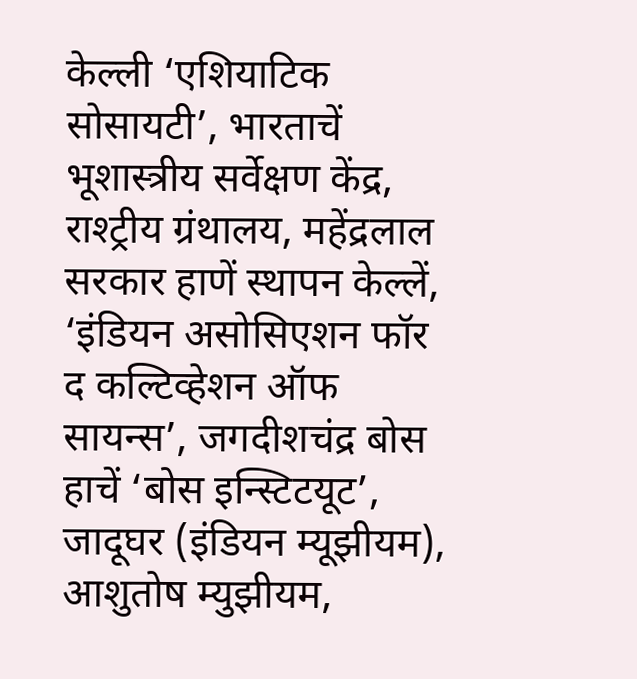केल्ली ‘एशियाटिक सोसायटी’, भारताचें भूशास्त्रीय सर्वेक्षण केंद्र, राश्ट्रीय ग्रंथालय, महेंद्रलाल सरकार हाणें स्थापन केल्लें, ‘इंडियन असोसिएशन फॉर द कल्टिव्हेशन ऑफ सायन्स’, जगदीशचंद्र बोस हाचें ‘बोस इन्स्टिटयूट’, जादूघर (इंडियन म्यूझीयम), आशुतोष म्युझीयम,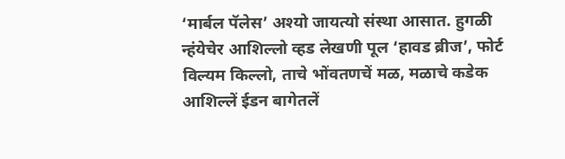‘मार्बल पॅलेस’ अश्यो जायत्यो संस्था आसात. हुगळी न्हंयेचेर आशिल्लो व्हड लेखणी पूल ‘हावड ब्रीज’, फोर्ट विल्यम किल्लो, ताचे भोंवतणचें मळ, मळाचे कडेक आशिल्लें ईडन बागेतलें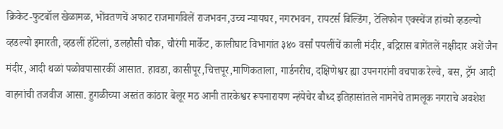क्रिकेट-फुटबॉल खेळामळ, भोंवतणचें अफाट राजमार्गावेलें राजभवन,उच्च न्यायघर, नगरभवन, रायटर्स बिल्डिंग, टेलिफोन एक्स्चेंज हांच्यो व्हडल्यो व्हडल्यो इमारती, व्हडलीं हॉटेलां, डलहौसी चौक, चौरंगी मार्केट, कालीघाट विभागांत ३४० वर्सां पयलींचें काली मंदीर, बद्रिरास बागेंतलें नक्षीदार अशें जैन मंदीर, आदी थळां पळोवपासारकीं आसात. हावडा, कासीपूर,चित्तपूर,माणिकताला, गार्डनरीच, दक्षिणेश्वर ह्या उपनगरांनी वचपाक रेल्वे, बस, ट्रॅम आदी वाहनांची तजवीज आसा. हुगळीच्या अस्तंत कांठार बेलूर मठ आनी तारकेश्वर रूपनारायण न्हंयेचेर बौध्द इतिहासांतले नामनेचे तामलूक नगराचे अवशेश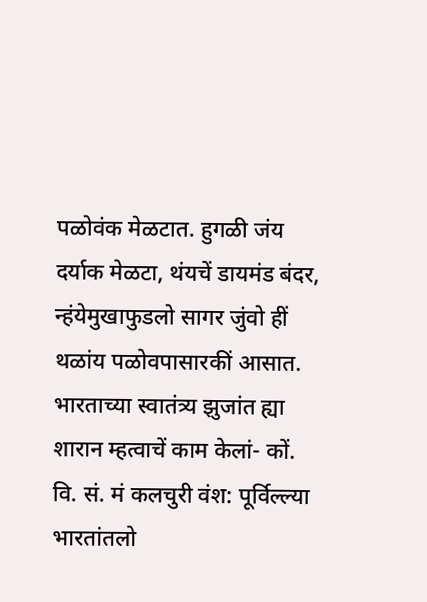पळोवंक मेळटात. हुगळी जंय दर्याक मेळटा, थंयचें डायमंड बंदर, न्हंयेमुखाफुडलो सागर जुंवो हीं थळांय पळोवपासारकीं आसात. भारताच्या स्वातंत्र्य झुजांत ह्या शारान म्हत्वाचें काम केलां- कों. वि. सं. मं कलचुरी वंश: पूर्विल्ल्या भारतांतलो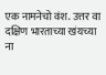एक नामनेचो वंश. उत्तर वा दक्षिण भारताच्या खंयच्या ना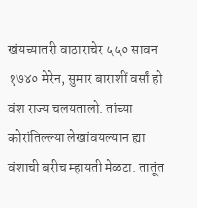खंयच्यातरी वाठाराचेर ५५० सावन १७४० मेरेन, सुमार बाराशीं वर्सां हो वंश राज्य चलयतालो. तांच्या कोरांतिल्ल्या लेखांवयल्यान ह्या वंशाची बरीच म्हायती मेळटा. तातूंत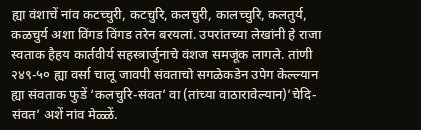ह्या वंशाचें नांव कटच्चुरी, कटचुरि, कलचुरी, कालच्चुरि, कलतुर्य, कळचुर्य अशा विंगड विंगड तरेन बरयलां. उपरांतच्या लेखांनी हे राजा स्वताक हैहय कार्तवीर्य सहस्त्रार्जुनाचे वंशज समजूंक लागले. तांणी २४९-५० ह्या वर्सा चालू जावपी संवताचो सगळेकडेन उपेग केल्ल्यान ह्या संवताक फुडें ‘कलचुरि-संवत’ वा (तांच्या वाठारावेल्यान)’चेदि-संवत’ अशें नांव मेळ्ळें.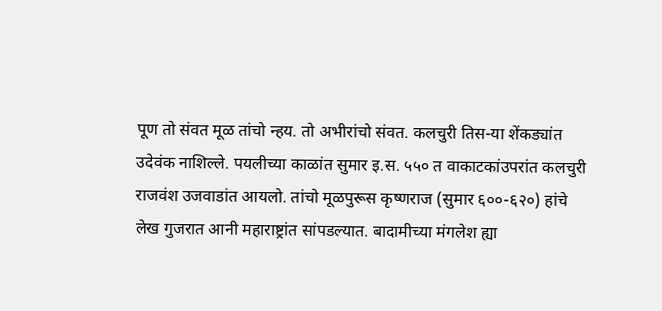पूण तो संवत मूळ तांचो न्हय. तो अभीरांचो संवत. कलचुरी तिस-या शेंकड्यांत उदेवंक नाशिल्ले. पयलीच्या काळांत सुमार इ.स. ५५० त वाकाटकांउपरांत कलचुरी राजवंश उजवाडांत आयलो. तांचो मूळपुरूस कृष्णराज (सुमार ६००-६२०) हांचे लेख गुजरात आनी महाराष्ट्रांत सांपडल्यात. बादामीच्या मंगलेश ह्या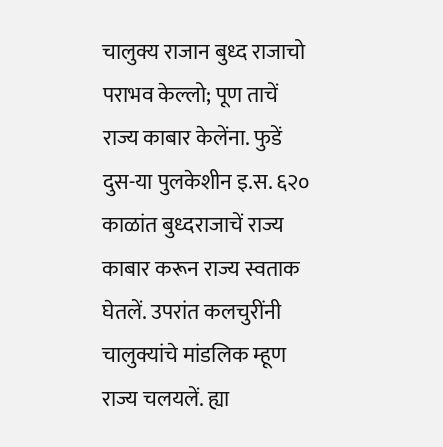चालुक्य राजान बुध्द राजाचो पराभव केल्लो; पूण ताचें राज्य काबार केलेंना. फुडें दुस-या पुलकेशीन इ.स. ६२० काळांत बुध्दराजाचें राज्य काबार करून राज्य स्वताक घेतलें. उपरांत कलचुरींनी चालुक्यांचे मांडलिक म्हूण राज्य चलयलें. ह्या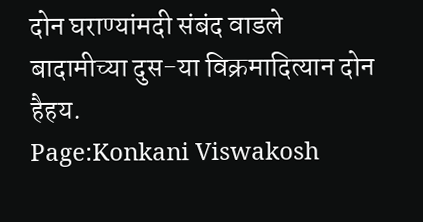दोन घराण्यांमदी संबंद वाडले बादामीच्या दुस-या विक्रमादित्यान दोन हैहय.
Page:Konkani Viswakosh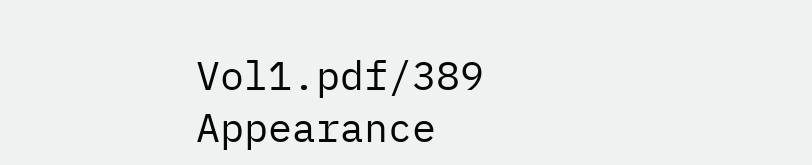Vol1.pdf/389
Appearance